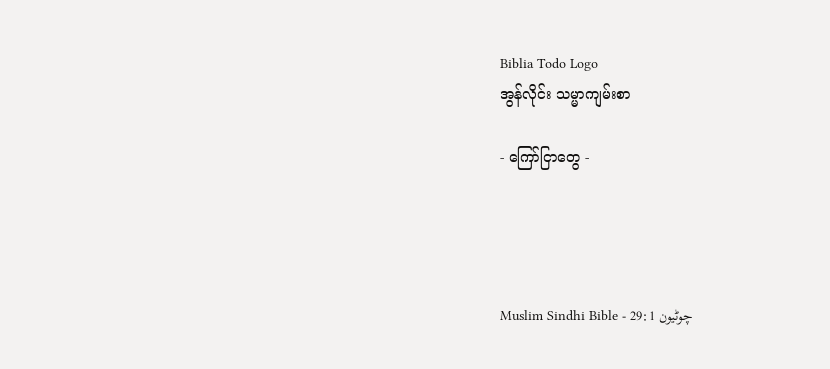Biblia Todo Logo
အွန်လိုင်း သမ္မာကျမ်းစာ

- ကြော်ငြာတွေ -




چوڻيون 29:1 - Muslim Sindhi Bible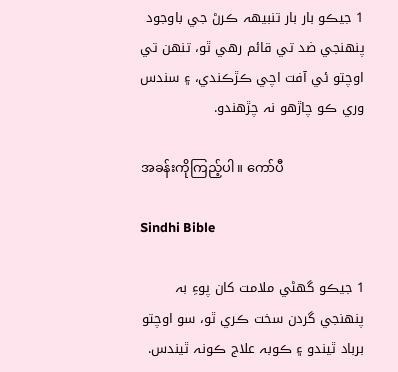1 جيڪو بار بار تنبيهہ ڪرڻ جي باوجود پنهنجي ضد تي قائم رهي ٿو، تنهن تي اوچتو ئي آفت اچي ڪڙڪندي، ۽ سندس وري ڪو چاڙهو نہ چڙهندو.

အခန်းကိုကြည့်ပါ။ ကော်ပီ

Sindhi Bible

1 جيڪو گهڻي ملامت کان پوءِ بہ پنهنجي گردن سخت ڪري ٿو، سو اوچتو برباد ٿيندو ۽ ڪوبہ علاج ڪونہ ٿيندس.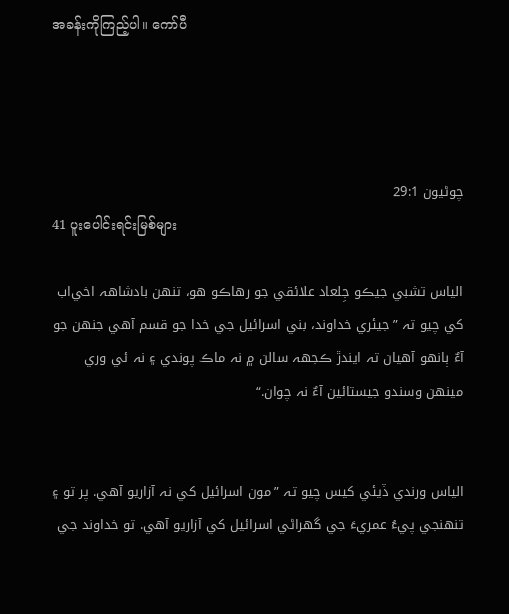အခန်းကိုကြည့်ပါ။ ကော်ပီ




چوڻيون 29:1
41 ပူးပေါင်းရင်းမြစ်များ

الياس تشبي جيڪو جِلعاد علائقي جو رهاڪو هو، تنهن بادشاهہ اخي‌اب کي چيو تہ ”جيئري خداوند، بني اسرائيل جي خدا جو قسم آهي جنهن جو آءٌ ٻانهو آهيان تہ ايندڙ ڪجھہ سالن ۾ نہ ماڪ پوندي ۽ نہ ئي وري مينهن وسندو جيستائين آءٌ نہ چوان.“


الياس ورندي ڏيئي کيس چيو تہ ”مون اسرائيل کي نہ آزاريو آهي. پر تو ۽ تنهنجي پيءُ عمريءَ جي گھراڻي اسرائيل کي آزاريو آهي. تو خداوند جي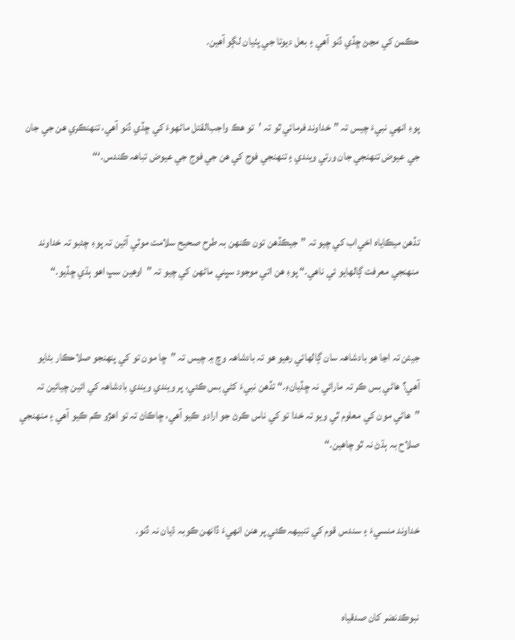حڪمن کي مڃڻ ڇڏي ڏنو آهي ۽ بعل ديوتا جي پٺيان لڳو آهين.


پوءِ انهي نبيءَ چيس تہ ”خداوند فرمائي ٿو تہ ’تو هڪ واجب‌القتل ماڻهوءَ کي ڇڏي ڏنو آهي، تنهنڪري هن جي جان جي عيوض تنهنجي جان ورتي ويندي ۽ تنهنجي فوج کي هن جي فوج جي عيوض تباهہ ڪندس.‘“


تڏهن ميڪاياہ اخي‌اب کي چيو تہ ”جيڪڏهن تون ڪنهن بہ طرح صحيح سلامت موٽي آئين تہ پوءِ چئبو تہ خداوند منهنجي معرفت ڳالهايو ئي ناهي.“ پوءِ هن اتي موجود سڀني ماڻهن کي چيو تہ ”اوهين سڀ اهو ٻڌي ڇڏيو.“


جيئن تہ اڃا هو بادشاهہ سان ڳالهائي رهيو هو تہ بادشاهہ وچ ۾ چيس تہ ”ڇا مون تو کي پنهنجو صلاحڪار بڻايو آهي؟ هاڻي بس ڪر تہ مارائي نہ ڇڏيانءِ.“ تڏهن نبيءَ کڻي بس ڪئي، پر ويندي ويندي بادشاهہ کي ائين چيائين تہ ”هاڻي مون کي معلوم ٿي ويو تہ خدا تو کي ناس ڪرڻ جو ارادو ڪيو آهي، ڇاڪاڻ تہ تو اهڙو ڪم ڪيو آهي ۽ منهنجي صلاح بہ ٻڌڻ نہ ٿو چاهين.“


خداوند منسيءَ ۽ سندس قوم کي تنبيهہ ڪئي پر هنن انهيءَ ڏانهن ڪوبہ ڌيان نہ ڏنو.


نبوڪدنضر کان صدقياہ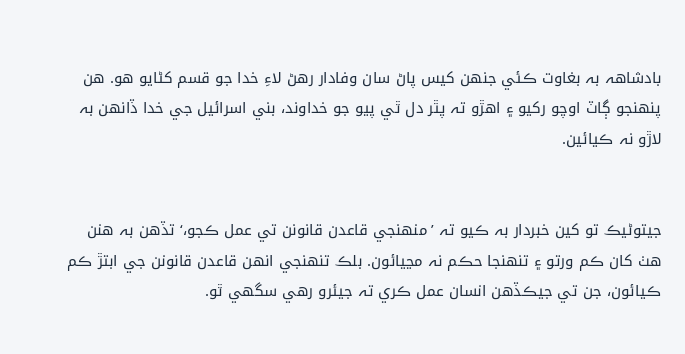بادشاهہ بہ بغاوت ڪئي جنهن کيس پاڻ سان وفادار رهڻ لاءِ خدا جو قسم کڻايو هو. هن پنهنجو ڳاٽ اوچو رکيو ۽ اهڙو تہ پٿر دل ٿي پيو جو خداوند، بني اسرائيل جي خدا ڏانهن بہ لاڙو نہ ڪيائين.


جيتوڻيڪ تو کين خبردار بہ ڪيو تہ ’منهنجي قاعدن قانونن تي عمل ڪجو،‘ تڏهن بہ هنن هٺ کان ڪم ورتو ۽ تنهنجا حڪم نہ مڃيائون. بلڪ تنهنجي انهن قاعدن قانونن جي ابتڙ ڪم ڪيائون، جن تي جيڪڏهن انسان عمل ڪري تہ جيئرو رهي سگھي ٿو.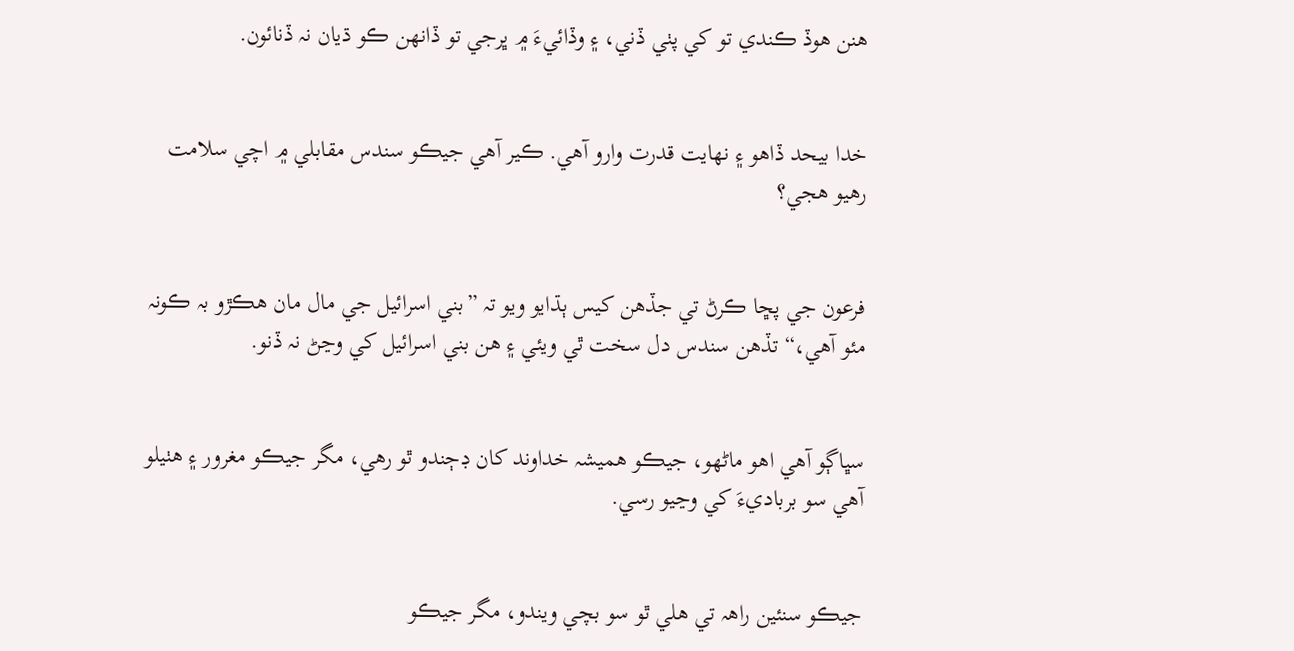هنن هوڏ ڪندي تو کي پٺي ڏني، ۽ وڏائيءَ ۾ ڀرجي تو ڏانهن ڪو ڌيان نہ ڏنائون.


خدا بيحد ڏاهو ۽ نهايت قدرت وارو آهي. ڪير آهي جيڪو سندس مقابلي ۾ اچي سلامت رهيو هجي؟


فرعون جي پڇا ڪرڻ تي جڏهن کيس ٻڌايو ويو تہ ”بني اسرائيل جي مال مان هڪڙو بہ ڪونہ مئو آهي،“ تڏهن سندس دل سخت ٿي ويئي ۽ هن بني اسرائيل کي وڃڻ نہ ڏنو.


سڀاڳو آهي اهو ماڻهو، جيڪو هميشہ خداوند کان ڊڄندو ٿو رهي، مگر جيڪو مغرور ۽ هٺيلو آهي سو برباديءَ کي وڃيو رسي.


جيڪو سنئين راهہ تي هلي ٿو سو بچي ويندو، مگر جيڪو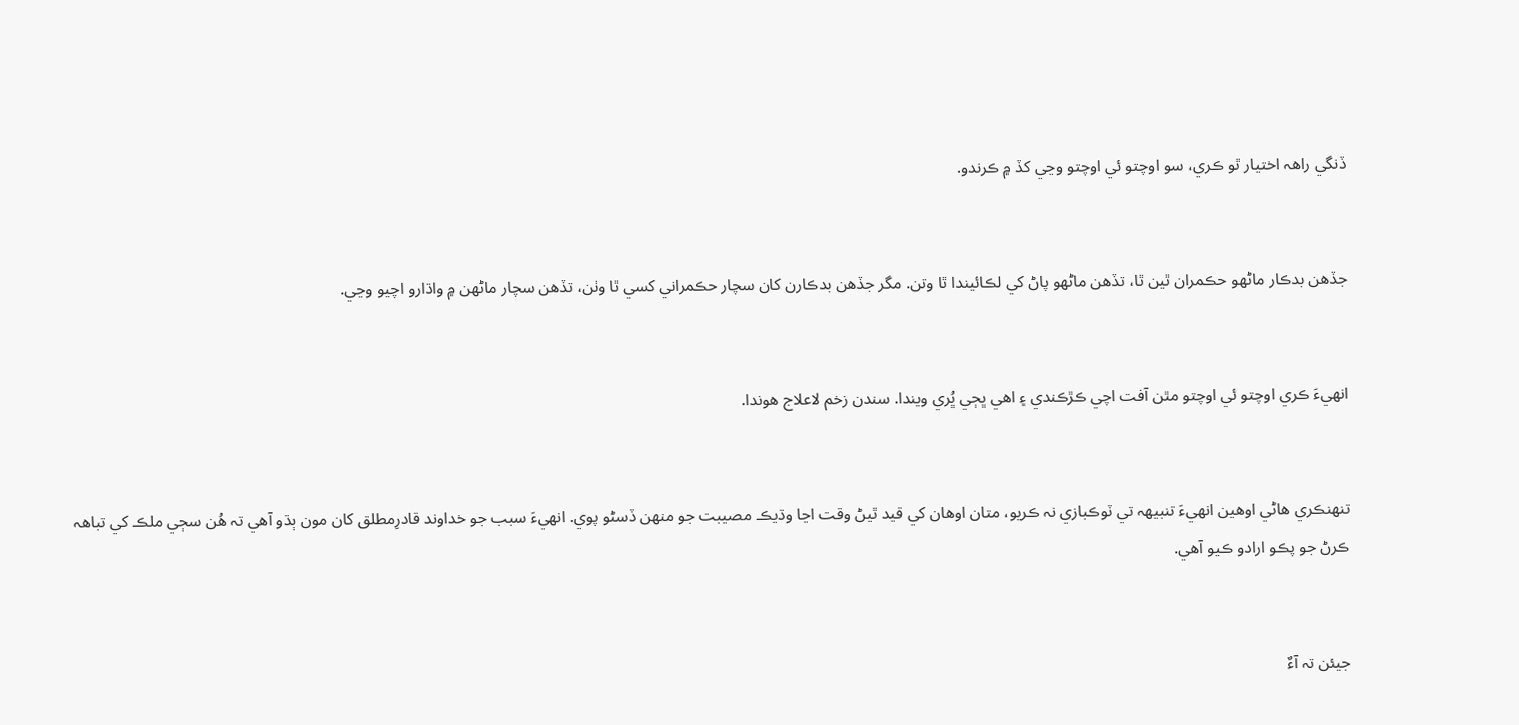ڏنگي راهہ اختيار ٿو ڪري، سو اوچتو ئي اوچتو وڃي کڏ ۾ ڪرندو.


جڏهن بدڪار ماڻهو حڪمران ٿين ٿا، تڏهن ماڻهو پاڻ کي لڪائيندا ٿا وتن. مگر جڏهن بدڪارن کان سچار حڪمراني کسي ٿا وٺن، تڏهن سچار ماڻهن ۾ واڌارو اچيو وڃي.


انهيءَ ڪري اوچتو ئي اوچتو مٿن آفت اچي ڪڙڪندي ۽ اهي ڀڄي ڀُري ويندا. سندن زخم لاعلاج هوندا.


تنهنڪري هاڻي اوهين انهيءَ تنبيهہ تي ٽوڪبازي نہ ڪريو، متان اوهان کي قيد ٿيڻ وقت اڃا وڌيڪ مصيبت جو منهن ڏسڻو پوي. انهيءَ سبب جو خداوند قادرِمطلق کان مون ٻڌو آهي تہ هُن سڄي ملڪ کي تباهہ ڪرڻ جو پڪو ارادو ڪيو آهي.


جيئن تہ آءٌ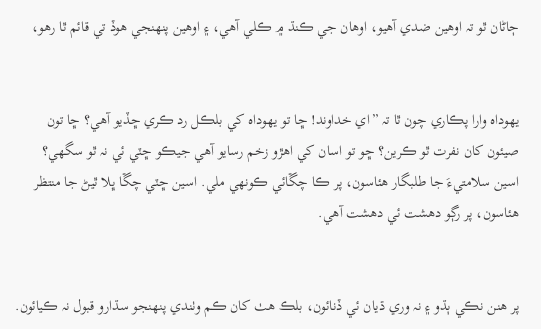ڄاڻان ٿو تہ اوهين ضدي آهيو، اوهان جي ڪنڌ ۾ ڪلي آهي، ۽ اوهين پنهنجي هوڏ تي قائم ٿا رهو،


يهوداہ وارا پڪاري چون ٿا تہ ”اي خداوند! ڇا تو يهوداہ کي بلڪل رد ڪري ڇڏيو آهي؟ ڇا تون صيئون کان نفرت ٿو ڪرين؟ ڇو تو اسان کي اهڙو زخم رسايو آهي جيڪو ڇٽي ئي نہ ٿو سگھي؟ اسين سلامتيءَ جا طلبگار هئاسون، پر ڪا چڱائي ڪونهي ملي. اسين ڇٽي چڱا ڀلا ٿيڻ جا منتظر هئاسون، پر رڳو دهشت ئي دهشت آهي.


پر هنن نڪي ٻڌو ۽ نہ وري ڌيان ئي ڏنائون، بلڪ هٺ کان ڪم وٺندي پنهنجو سڌارو قبول نہ ڪيائون.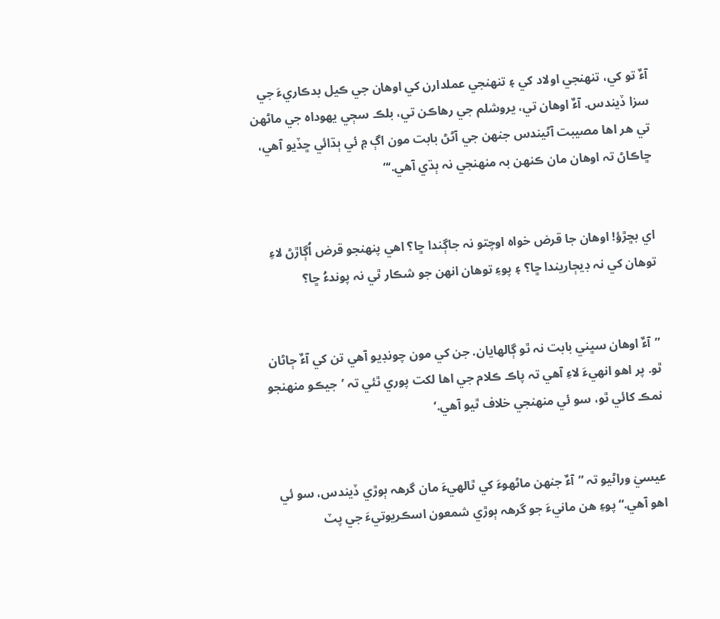آءٌ تو کي، تنهنجي اولاد کي ۽ تنهنجي عملدارن کي اوهان جي ڪيل بدڪاريءَ جي سزا ڏيندس. آءٌ اوهان تي، يروشلم جي رهاڪن تي، بلڪ سڄي يهوداہ جي ماڻهن تي هر اها مصيبت آڻيندس جنهن جي آڻڻ بابت مون اڳ ۾ ئي ٻڌائي ڇڏيو آهي، ڇاڪاڻ تہ اوهان مان ڪنهن بہ منهنجي نہ ٻڌي آهي.‘“


اي بڇڙؤ! اوهان جا قرض خواہ اوچتو نہ جاڳندا ڇا؟ اهي پنهنجو قرض اُڳاڙڻ لاءِ توهان کي نہ ڊيڄاريندا ڇا؟ ۽ پوءِ توهان انهن جو شڪار ٿي نہ پوندءُ ڇا؟


”آءٌ اوهان سڀني بابت نہ ٿو ڳالهايان. جن کي مون چونڊيو آهي تن کي آءٌ ڄاڻان ٿو. پر اهو انهيءَ لاءِ آهي تہ پاڪ ڪلام جي اها لکت پوري ٿئي تہ ’جيڪو منهنجو نمڪ کائي ٿو، سو ئي منهنجي خلاف ٿيو آهي.‘


عيسيٰ وراڻيو تہ ”آءٌ جنهن ماڻهوءَ کي ٿالهيءَ مان گرهہ ٻوڙي ڏيندس، سو ئي اهو آهي.“ پوءِ هن مانيءَ جو گرهہ ٻوڙي شمعون اسڪريوتيءَ جي پٽ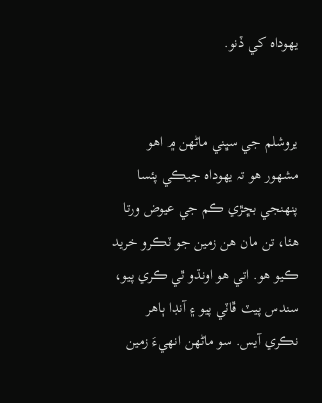يهوداہ کي ڏنو.


يروشلم جي سڀني ماڻهن ۾ اهو مشهور هو تہ يهوداہ جيڪي پئسا پنهنجي بڇڙي ڪم جي عيوض ورتا هئا، تن مان هن زمين جو ٽڪرو خريد ڪيو هو. اتي هو اونڌو ٿي ڪري پيو، سندس پيٽ ڦاٽي پيو ۽ آنڊا ٻاهر نڪري آيس. سو ماڻهن انهيءَ زمين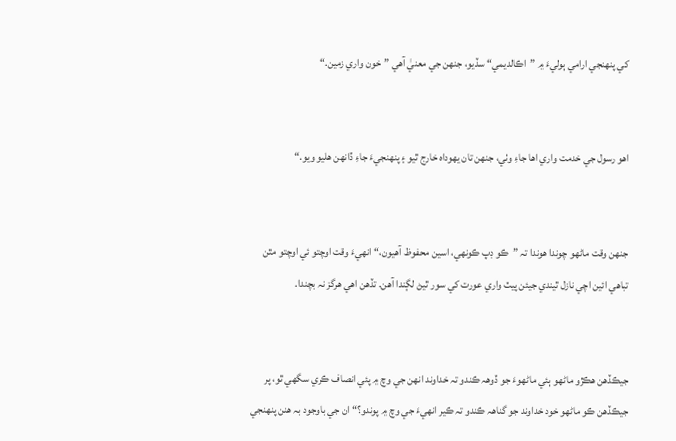کي پنهنجي ارامي ٻوليءَ ۾ ”اڪالديمي“ سڏيو، جنهن جي معنيٰ آهي ”خون واري زمين.“


اهو رسول جي خدمت واري اها جاءِ وٺي، جنهن تان يهوداہ خارج ٿيو ۽ پنهنجيءَ جاءِ ڏانهن هليو ويو.“


جنهن وقت ماڻهو چوندا هوندا تہ ”ڪو ڊپ ڪونهي، اسين محفوظ آهيون،“ انهيءَ وقت اوچتو ئي اوچتو مٿن تباهي ائين اچي نازل ٿيندي جيئن پيٽ واري عورت کي سور ٿيڻ لڳندا آهن. تڏهن اهي هرگز نہ بچندا.


جيڪڏهن هڪڙو ماڻهو ٻئي ماڻهوءَ جو ڏوهہ ڪندو تہ خداوند انهن جي وچ ۾ پئي انصاف ڪري سگھي ٿو، پر جيڪڏهن ڪو ماڻهو خود خداوند جو گناهہ ڪندو تہ ڪير انهيءَ جي وچ ۾ پوندو؟“ ان جي باوجود بہ هنن پنهنجي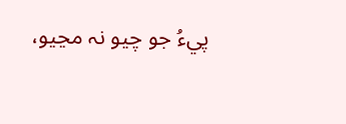پيءُ جو چيو نہ مڃيو،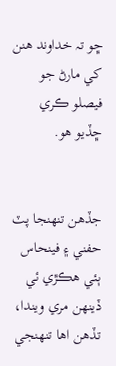ڇو تہ خداوند هنن کي مارڻ جو فيصلو ڪري ڇڏيو هو.


جڏهن تنهنجا پٽ حفني ۽ فينحاس ٻئي هڪڙي ئي ڏينهن مري ويندا، تڏهن اها تنهنجي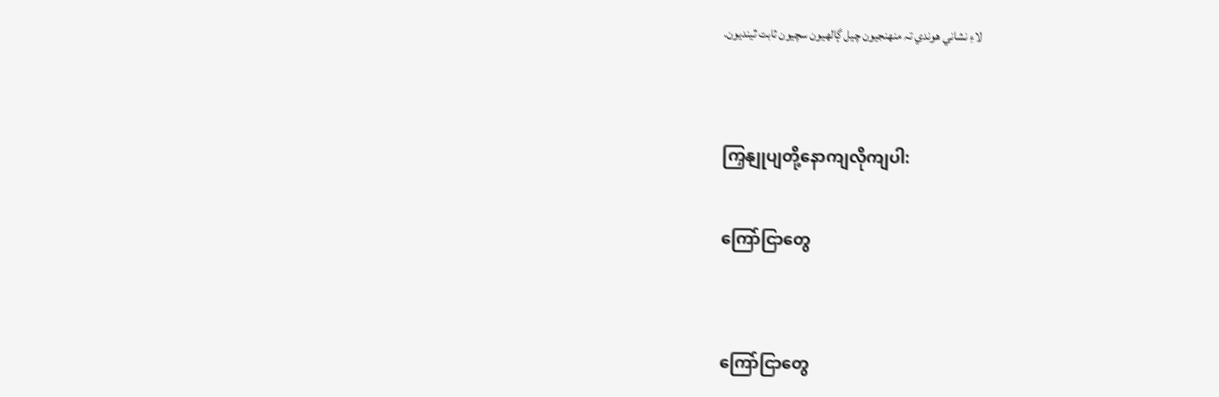لاءِ نشاني هوندي تہ منهنجيون چيل ڳالهيون سچيون ثابت ٿينديون.


ကြှနျုပျတို့နောကျလိုကျပါ:

ကြော်ငြာတွေ


ကြော်ငြာတွေ